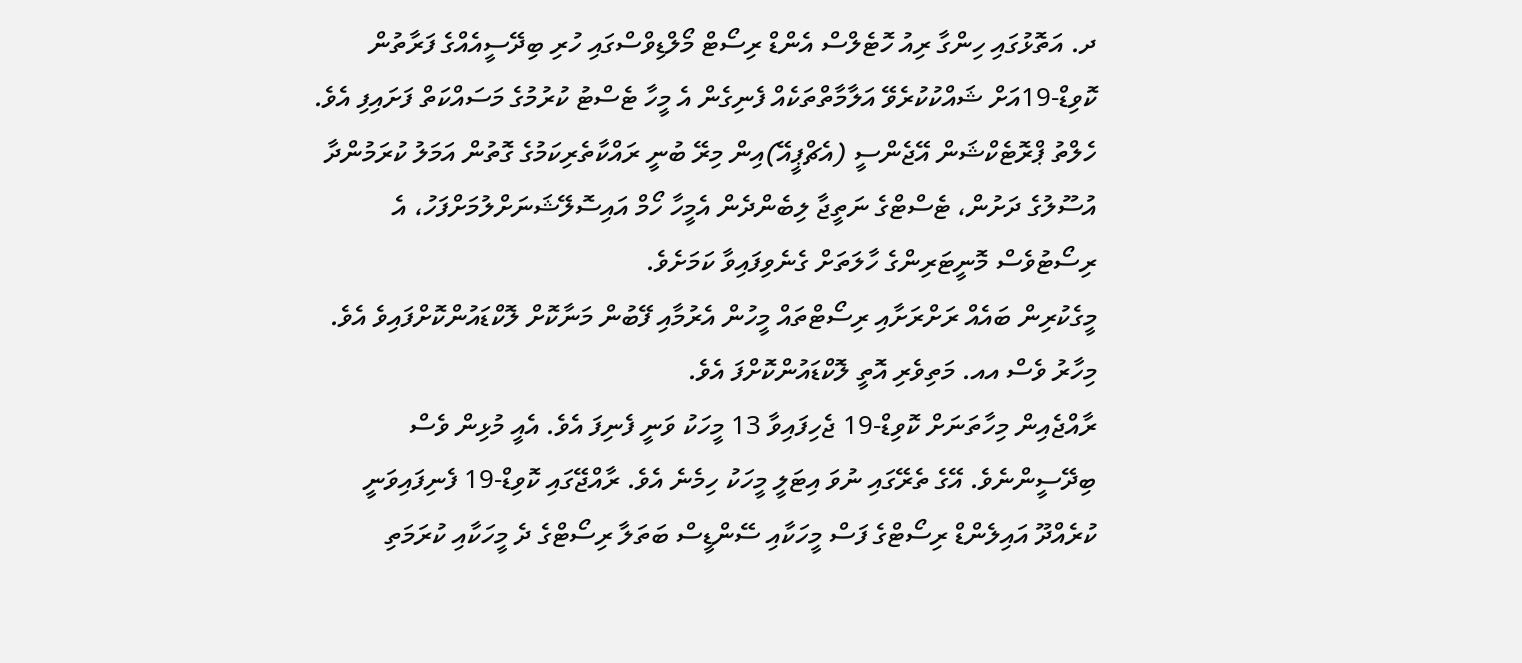ދ. އަތޮޅުގައި ހިންގާ ރިއު ހޮޓެލްސް އެންޑް ރިސޯޓް މޯލްޑިވްސްގައި ހުރި ބިދޭސީއެއްގެ ފަރާތުން ކޮވިޑް-19އަށް ޝައްކުކުރެވޭ އަލާމާތްތަކެއް ފެނިގެން އެ މީހާ ޓެސްޓު ކުރުމުގެ މަސައްކަތް ފަށައިފި އެވެ.
ހެލްތު ޕްރޮޓެކްޝަން އޭޖެންސީ (އެޗްޕީއޭ)އިން މިރޭ ބުނީ ރައްކާތެރިކަމުގެ ގޮތުން އަމަލު ކުރަމުންދާ އުސޫލުގެ ދަށުން، ޓެސްޓްގެ ނަތީޖާ ލިބެންދެން އެމީހާ ހޯމް އައިސޮލޭޝަނަށްލުމަށްފަހު، އެ ރިސޯޓުވެސް މޮނީޓަރިންގެ ހާލަތަށް ގެނެވިފައިވާ ކަމަށެވެ.
މީގެކުރިން ބައެއް ރަށްރަށާއި ރިސޯޓްތައް މީހުން އެރުމާއި ފޭބުން މަނާކޮށް ލޮކްޑައުންކޮށްފައިވެ އެވެ. މިހާރު ވެސް އއ. މަތިވެރި އޮތީ ލޮކްޑައުންކޮށްފަ އެވެ.
ރާއްޖެއިން މިހާތަނަށް ކޮވިޑް-19 ޖެހިފައިވާ 13 މީހަކު ވަނީ ފެނިފަ އެވެ. އެއީ މުޅިން ވެސް ބިދޭސީންނެވެ. އޭގެ ތެރޭގައި ނުވަ އިޓަލީ މީހަކު ހިމެނެ އެވެ. ރާއްޖޭގައި ކޮވިޑް-19 ފެނިފައިވަނީ ކުރެއްދޫ އައިލެންޑް ރިސޯޓްގެ ފަސް މީހަކާއި ސޭންޑީސް ބަތަލާ ރިސޯޓްގެ ދެ މީހަކާއި ކުރަމަތި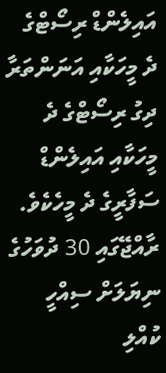އައިލެންޑް ރިސޯޓްގެ ދެ މީހަކާއި އަނަންތަރާ ދިގު ރިސޯޓްގެ ދެ މީހަކާއި އައިލެންޑް ސަފާރީގެ ދެ މީހެކެވެ.
ރާއްޖޭގައި 30 ދުވަހުގެ ނިޔަލަށް ސިއްހީ ކުއްލި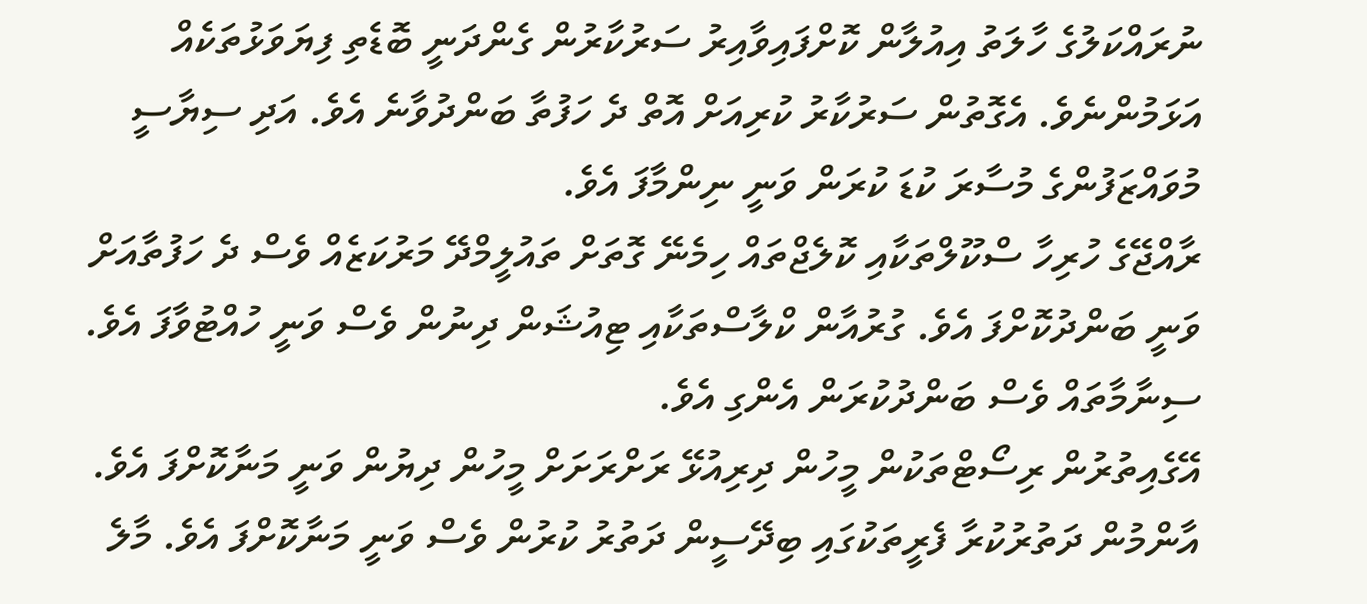ނުރައްކަލުގެ ހާލަތު އިއުލާން ކޮށްފައިވާއިރު ސަރުކާރުން ގެންދަނީ ބޮޑެތި ފިޔަވަޅުތަކެއް އަޅަމުންނެވެ. އެގޮތުން ސަރުކާރު ކުރިއަށް އޮތް ދެ ހަފުތާ ބަންދުވާނެ އެވެ. އަދި ސިޔާސީ މުވައްޒަފުންގެ މުސާރަ ކުޑަ ކުރަން ވަނީ ނިންމާފަ އެވެ.
ރާއްޖޭގެ ހުރިހާ ސްކޫލްތަކާއި ކޮލެޖްތައް ހިމެނޭ ގޮތަށް ތައުލީމްދޭ މަރުކަޒެއް ވެސް ދެ ހަފުތާއަށް ވަނީ ބަންދުކޮށްފަ އެވެ. ގުރުއާން ކްލާސްތަކާއި ޓިއުޝަން ދިނުން ވެސް ވަނީ ހުއްޓުވާފަ އެވެ. ސިނާމާތައް ވެސް ބަންދުކުރަން އެންގި އެވެ.
އޭގެއިތުރުން ރިސޯޓްތަކުން މީހުން ދިރިއުޅޭ ރަށްރަށަށް މީހުން ދިޔުން ވަނީ މަނާކޮށްފަ އެވެ. އާންމުން ދަތުރުކުރާ ފެރީތަކުގައި ބިދޭސީން ދަތުރު ކުރުން ވެސް ވަނީ މަނާކޮށްފަ އެވެ. މާލެ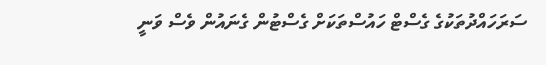ސަރަހައްދުތަކުގެ ގެސްޓް ހައުސްތަކަށް ގެސްޓުން ގެނައުން ވެސް ވަނީ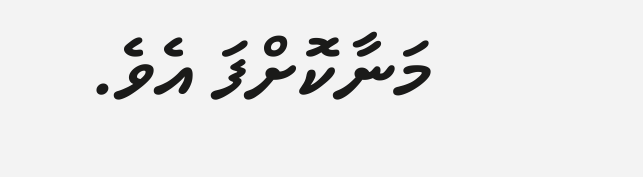މަނާކޮށްފަ އެވެ.